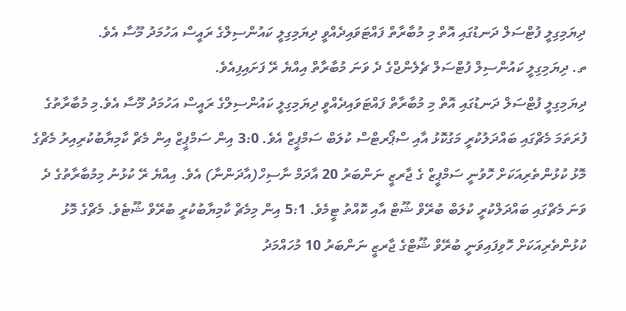ދިޔަމިގިލީ ފުޓްސަލް ދަނޑުގައި އޮތް މި މުބާރާތް ފައްޓަވައިދެއްވީ ދިޔަމިގިލީ ކައުންސިލްގެ ރައީސް އަހުމަދު މޫސާ އެވެ.
ތ. ދިޔަމިގިލީ ކައުންސިލް ފުޓްސަލް ޗެލެންޖްގެ ދެ ވަނަ މުބާރާތް އިއްޔެ ރޭ ފަށައިފިއެވެ.
ދިޔަމިގިލީ ފުޓްސަލް ދަނޑުގައި އޮތް މި މުބާރާތް ފައްޓަވައިދެއްވީ ދިޔަމިގިލީ ކައުންސިލްގެ ރައީސް އަހުމަދު މޫސާ އެވެ.މި މުބާރާތުގެ ފުރަތަމަ މެޗްގައި ބައްދަލުކުރީ މަގުކޮޅު އާއި ސްޕޯރޓްސް ކުލަބް ސަމްޕީޒް އެވެ. 3:0 އިން ސަމްޕީޒް އިން މެޗް ކާމިޔާބުކުރިއިރު މެޗްގެ މޮޅު ކުޅުންތެރިއަކަށް ހޮވުނީ ސަމްޕީޒް ގެ ޖާރޒީ ނަންބަރު 20 އާދަމް ނާސިހް(އާދަންނާ) އެވެ. އިއްޔެ ރޭ ކުޅުނު މިމުބާރާތުގެ ދެ ވަނަ މެޗްގައި ބައްދަލްކުރީ ކުލަބް ބުރޭވް ޝޫޓް އާއި ކޮއްތު ޓީމެވެ. 5:1 އިން މިމެޗް ކާމިޔާބުކުރީ ބުރޭވް ޝޫޓެވެ. މެޗްގެ މޮޅު ކުޅުންތެރިއަކަށް ހޮވިފައިވަނީ ބުރޭވް ޝޫޓްގެ ޖާރޒީ ނަންބަރު 10 މުހައްމަދު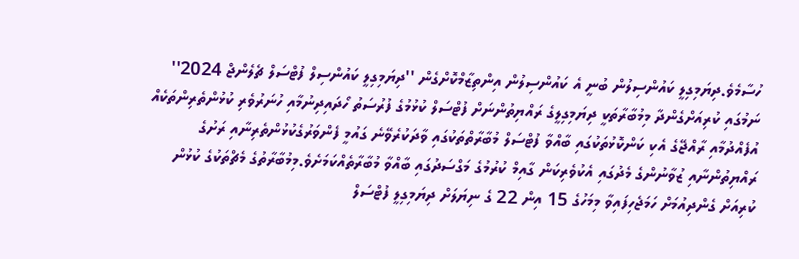ހުސާމެވެ.ދިޔަމިގިލީ ކައުންސިލުން ބުނީ އެ ކައުންސިލުން އިންތިޒާމްކޮށްގެން ''ދިޔަމިގިލީ ކައުންސިލް ފުޓްސަލް ޗެލެންޖް 2024'' ނަމުގައި ކުރިއަށްގެންދާ މިމުބާރާތަކީ ދިޔަމިގިލީގެ ރައްޔިތުންނަށް ފުޓްސަލް ކުޅުމުގެ ފުރުސަތު ހޯދައިދިނުމާއި ހުނަރުވެރި ކުޅުންތެރިންތަކެއް އުފެއްދުމާއި ރާއްޖޭގެ އެކި ކަންކޮޅުތަކުގައި ބާއްވާ ފުޓްސަލް މުބާރާތްތަކުގައި ވާދަކުރެވޭނެ ގައުމީ ފެންވަރުގެކުޅުންތެރިނާއި ރަށުގެ ރައްޔިތުންނާއި ޒުވާނުންގެ މެދުގައި އެކުވެރިކަން ގާއިމް ކުރުމުގެ މަގްސަދުގައި ބާއްވާ މުބާރާތެއްކަމަށެވެ.މިމުބާރާތުގެ މެޗްތަކުގެ ކުޅުން ކުރިއަށް ގެންދިއުމަށް ހަމަޖެހިފައިވާ މިމަހުގެ 15 އިން 22 ގެ ނިޔަލަށް ދިޔަމިގިލީ ފުޓްސަލް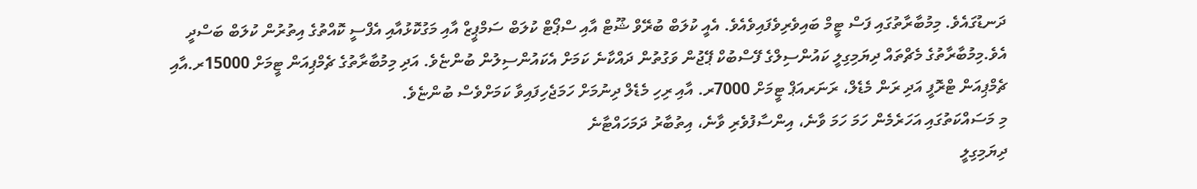ދަނޑުގައެވެ. މިމުބާރާތުގައި ފަސް ޓީމް ބައިވެރިވެފައިވެއެވެ. އެއީ ކުލަބް ބުރޭވް ޝޫޓް އާއި ސްޕޯޓް ކުލަބް ސަމްޕީޒް އާއި މަގުކޮޅުއާއި އެފްސީ ކޮއްތުގެ އިތުރުން ކުލަބް ބަސްދީ އެވެ.މިމުބާރާތުގެ މެޗްތައް ދިޔަމިގިލީ ކައުންސިލްގެ ފޭސްބުކް ޕޭޖުން ވަގުތުން ދައްކާނެ ކަމަށް އެކައުންސިލުން ބުންޏެވެ. އަދި މިމުބާރާތުގެ ޗެމްޕިއަން ޓީމަށް 15000ރ.އާއި ޗެމްޕިއަން ޓްރޮފީ އަދި ރަން މެޑެލް، ރަނަރއަޕް ޓީމަށް 7000ރ. އާއި ރިހި މެޑެލް ދިނުމަށް ހަމަޖެހިފައިވާ ކަމަށްވެސް ބުންޏެވެ.
މި މަސައްކަތުގައި އަހަރެމެން ހަމަ ހަމަ ވާނެ، އިންސާފުވެރި ވާނެ، އިތުބާރު ދަމަހައްޓާނެ
ދިޔަމިގިލީ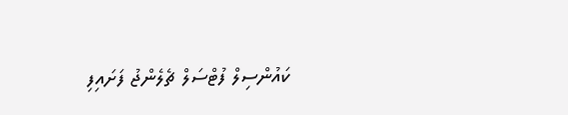ކައުންސިލް ފުޓްސަލް ޗެލެންޖު ފަށައިފި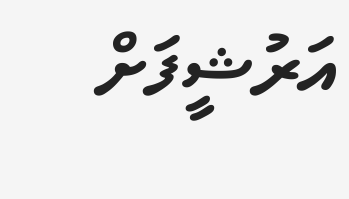އަރުޝީފަށް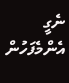ނެގީ
އެންމެފަހުން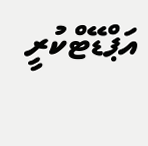އަޕްޑޭޓްކުރީ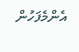އެންމެފަހުން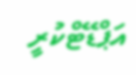އަޕްޑޭޓްކުރީ